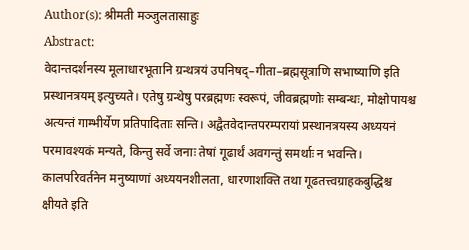Author(s): श्रीमती मञ्जुलतासाहुः
Abstract:
वेदान्तदर्शनस्य मूलाधारभूतानि ग्रन्थत्रयं उपनिषद्–गीता–ब्रह्मसूत्राणि सभाष्याणि इति प्रस्थानत्रयम् इत्युच्यते। एतेषु ग्रन्थेषु परब्रह्मणः स्वरूपं, जीवब्रह्मणोः सम्बन्धः, मोक्षोपायश्च अत्यन्तं गाम्भीर्येण प्रतिपादिताः सन्ति। अद्वैतवेदान्तपरम्परायां प्रस्थानत्रयस्य अध्ययनं परमावश्यकं मन्यते, किन्तु सर्वे जनाः तेषां गूढार्थं अवगन्तुं समर्थाः न भवन्ति। कालपरिवर्तनेन मनुष्याणां अध्ययनशीलता, धारणाशक्ति तथा गूढतत्त्वग्राहकबुद्धिश्च क्षीयते इति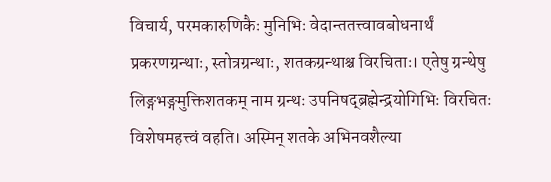विचार्य, परमकारुणिकैः मुनिभिः वेदान्ततत्त्वावबोधनार्थं प्रकरणग्रन्थाः, स्तोत्रग्रन्थाः, शतकग्रन्थाश्च विरचिताः। एतेषु ग्रन्थेषु लिङ्गभङ्गमुक्तिशतकम् नाम ग्रन्थः उपनिषद्ब्रह्मेन्द्रयोगिभिः विरचितः विशेषमहत्त्वं वहति। अस्मिन् शतके अभिनवशैल्या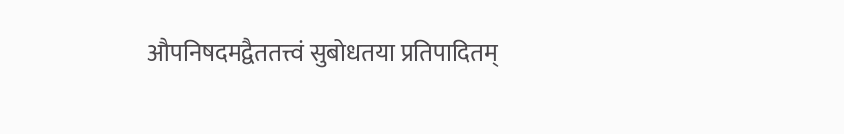औपनिषदमद्वैततत्त्वं सुबोधतया प्रतिपादितम्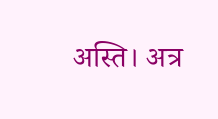अस्ति। अत्र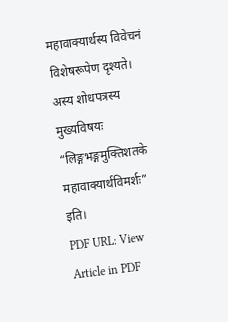महावाक्यार्थस्य विवेचनं विशेषरूपेण दृश्यते। अस्य शोधपत्रस्य मुख्यविषयः “लिङ्गभङ्गमुक्तिशतके महावाक्यार्थविमर्शः” इति।
PDF URL: View Article in PDF